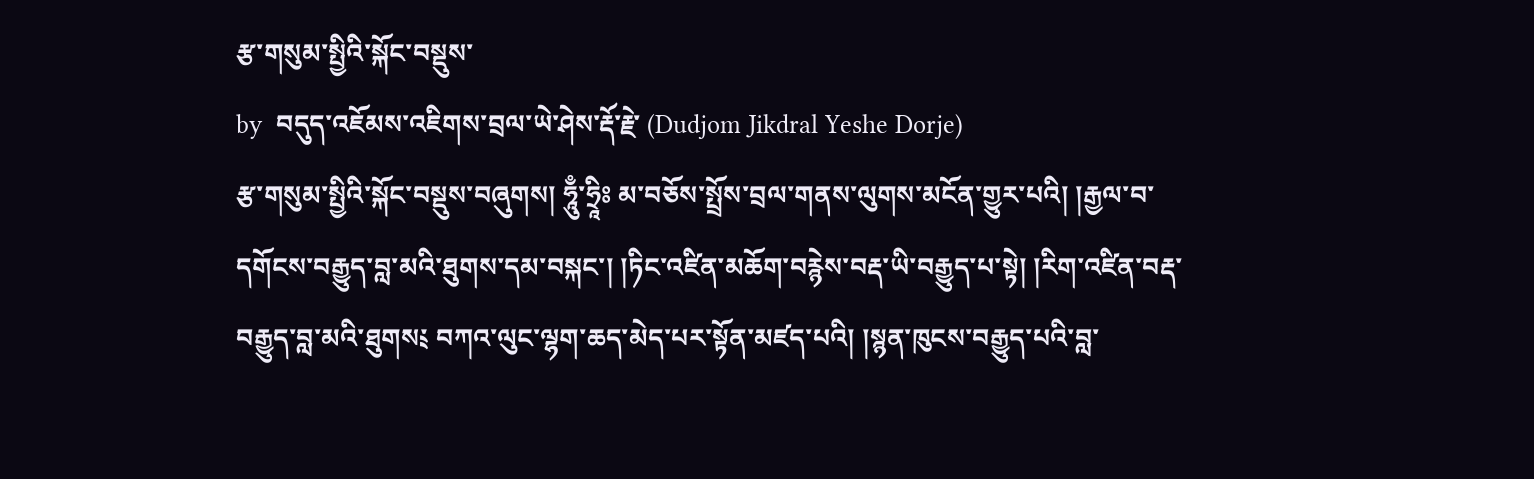རྩ་གསུམ་སྤྱིའི་སྐོང་བསྡུས་
by  བདུད་འཇོམས་འཇིགས་བྲལ་ཡེ་ཤེས་རྡོ་རྗེ་ (Dudjom Jikdral Yeshe Dorje)
རྩ་གསུམ་སྤྱིའི་སྐོང་བསྡུས་བཞུགས། ཧཱུྃ་ཧྲཱིཿ མ་བཅོས་སྤྲོས་བྲལ་གནས་ལུགས་མངོན་གྱུར་པའི། །རྒྱལ་བ་དགོངས་བརྒྱུད་བླ་མའི་ཐུགས་དམ་བསྐང་། །ཏིང་འཛིན་མཆོག་བརྙེས་བརྡ་ཡི་བརྒྱུད་པ་སྟེ། །རིག་འཛིན་བརྡ་བརྒྱུད་བླ་མའི་ཐུགས༴ བཀའ་ལུང་ལྷག་ཆད་མེད་པར་སྟོན་མཛད་པའི། །སྙན་ཁུངས་བརྒྱུད་པའི་བླ་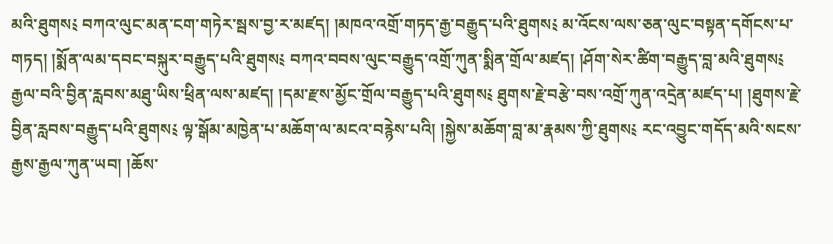མའི་ཐུགས༴ བཀའ་ལུང་མན་ངག་གཏེར་སྦས་བྱ་ར་མཛད། །མཁའ་འགྲོ་གཏད་རྒྱ་བརྒྱུད་པའི་ཐུགས༴ མ་འོངས་ལས་ཅན་ལུང་བསྟན་དགོངས་པ་གཏད། །སྨོན་ལམ་དབང་བསྐུར་བརྒྱུད་པའི་ཐུགས༴ བཀའ་བབས་ལུང་བརྒྱུད་འགྲོ་ཀུན་སྨིན་གྲོལ་མཛད། །ཤོག་སེར་ཚིག་བརྒྱུད་བླ་མའི་ཐུགས༴ རྒྱལ་བའི་བྱིན་རླབས་མཐུ་ཡིས་ཕྲིན་ལས་མཛད། །དམ་རྫས་མྱོང་གྲོལ་བརྒྱུད་པའི་ཐུགས༴ ཐུགས་རྗེ་བརྩེ་བས་འགྲོ་ཀུན་འདྲེན་མཛད་པ། །ཐུགས་རྗེ་བྱིན་རླབས་བརྒྱུད་པའི་ཐུགས༴ ལྟ་སྒོམ་མཁྱེན་པ་མཆོག་ལ་མངའ་བརྙེས་པའི། །སྐྱེས་མཆོག་བླ་མ་རྣམས་ཀྱི་ཐུགས༴ རང་འབྱུང་གདོད་མའི་སངས་རྒྱས་རྒྱལ་ཀུན་ཡབ། །ཆོས་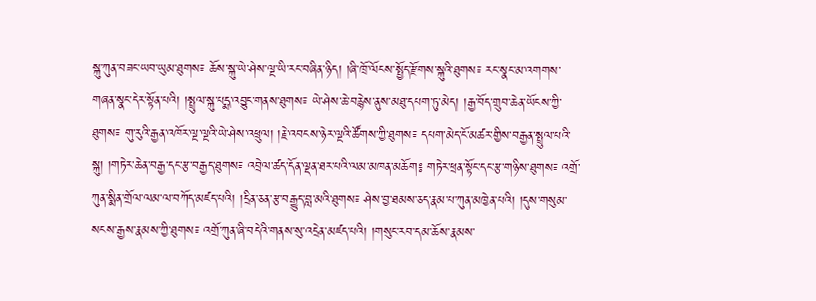སྐུ་ཀུན་བཟང་ཡབ་ཡུམ་ཐུགས༴ ཆོས་སྐུ་ཡེ་ཤེས་ལྔ་ཡི་རང་བཞིན་ཉིད། །ཞི་ཁྲོ་ལོངས་སྤྱོད་རྫོགས་སྐུའི་ཐུགས༴ རང་སྣང་མ་འགགས་གཞན་སྣང་དེར་སྟོན་པའི། །སྤྲུལ་སྐུ་པདྨ་འབྱུང་གནས་ཐུགས༴ ཡེ་ཤེས་ཆེ་བརྙེས་ནུས་མཐུ་དཔག་ཏུ་མེད། །རྒྱ་བོད་གྲུབ་ཆེན་ཡོངས་ཀྱི་ཐུགས༴ གུ་རུའི་རྒྱན་འཁོར་ལྔ་ལྔའི་ཡེ་ཤེས་འཕྲུལ། །རྗེ་འབངས་ཉེར་ལྔའི་ཚོགས་ཀྱི་ཐུགས༴ དཔག་མེད་ངོ་མཚར་གྱིས་བརྒྱན་སྤྲུལ་པའི་སྐུ། །གཏེར་ཆེན་བརྒྱ་དང་རྩ་བརྒྱད་ཐུགས༴ འབྲེལ་ཚད་དོན་ལྡན་ཐར་པའི་ལམ་མཁན་མཆོག༔ གཏེར་ཕྲན་སྟོང་དང་རྩ་གཉིས་ཐུགས༴ འགྲོ་ཀུན་སྨིན་གྲོལ་ལམ་ལ་བཀོད་མཛད་པའི། །དྲིན་ཅན་རྩ་བརྒྱུད་བླ་མའི་ཐུགས༴ ཤེས་བྱ་ཐམས་ཅད་རྣམ་པ་ཀུན་མཁྱེན་པའི། །དུས་གསུམ་སངས་རྒྱས་རྣམས་ཀྱི་ཐུགས༴ འགྲོ་ཀུན་ཞི་བདེའི་གནས་སུ་འདྲེན་མཛད་པའི། །གསུང་རབ་དམ་ཆོས་རྣམས་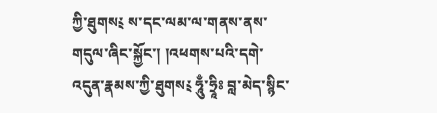ཀྱི་ཐུགས༴ ས་དང་ལམ་ལ་གནས་ནས་གདུལ་ཞིང་སྐྱོང་། །འཕགས་པའི་དགེ་འདུན་རྣམས་ཀྱི་ཐུགས༴ ཧཱུྃ་ཧྲཱིཿ བླ་མེད་སྙིང་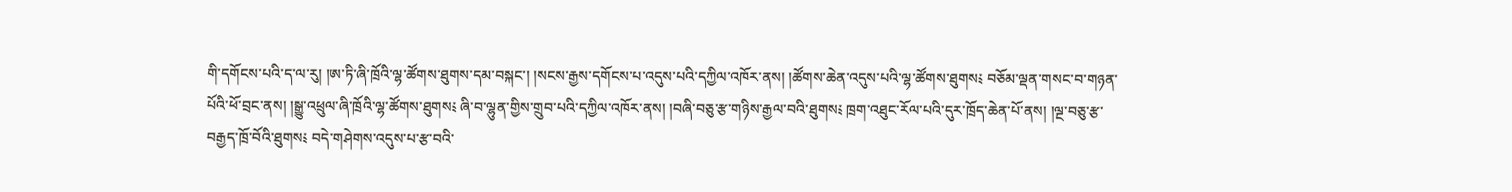གི་དགོངས་པའི་ད་ལ་རུ། །ཨ་ཏི་ཞི་ཁྲོའི་ལྷ་ཚོགས་ཐུགས་དམ་བསྐང་། །སངས་རྒྱས་དགོངས་པ་འདུས་པའི་དཀྱིལ་འཁོར་ནས། །ཚོགས་ཆེན་འདུས་པའི་ལྷ་ཚོགས་ཐུགས༴ བཅོམ་ལྡན་གསང་བ་གཉན་པོའི་ཕོ་བྲང་ནས། །སྒྱུ་འཕྲུལ་ཞི་ཁྲོའི་ལྷ་ཚོགས་ཐུགས༴ ཞི་བ་ལྷུན་གྱིས་གྲུབ་པའི་དཀྱིལ་འཁོར་ནས། །བཞི་བཅུ་རྩ་གཉིས་རྒྱལ་བའི་ཐུགས༴ ཁྲག་འཐུང་རོལ་པའི་དུར་ཁྲོད་ཆེན་པོ་ནས། །ལྔ་བཅུ་རྩ་བརྒྱད་ཁྲོ་བོའི་ཐུགས༴ བདེ་གཤེགས་འདུས་པ་རྩ་བའི་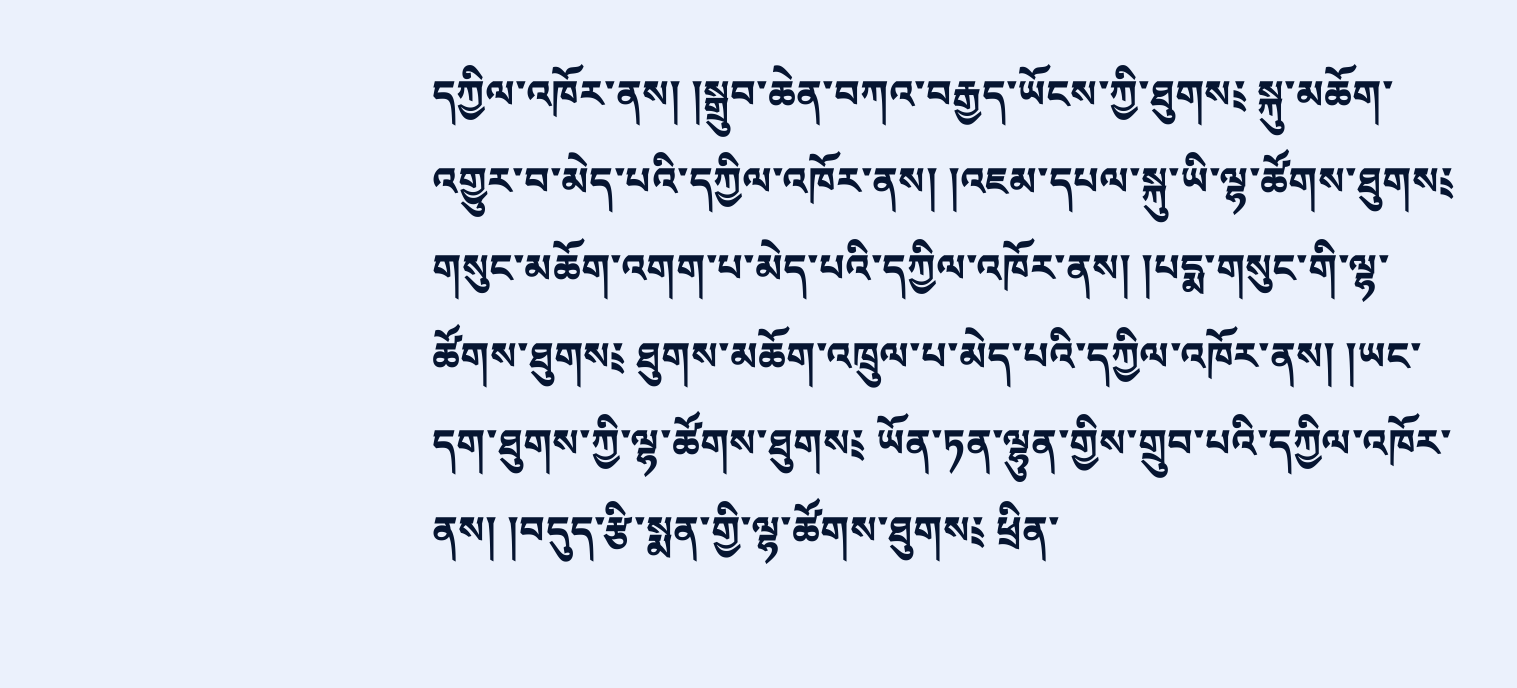དཀྱིལ་འཁོར་ནས། །སྒྲུབ་ཆེན་བཀའ་བརྒྱད་ཡོངས་ཀྱི་ཐུགས༴ སྐུ་མཆོག་འགྱུར་བ་མེད་པའི་དཀྱིལ་འཁོར་ནས། །འཇམ་དཔལ་སྐུ་ཡི་ལྷ་ཚོགས་ཐུགས༴ གསུང་མཆོག་འགག་པ་མེད་པའི་དཀྱིལ་འཁོར་ནས། །པདྨ་གསུང་གི་ལྷ་ཚོགས་ཐུགས༴ ཐུགས་མཆོག་འཁྲུལ་པ་མེད་པའི་དཀྱིལ་འཁོར་ནས། །ཡང་དག་ཐུགས་ཀྱི་ལྷ་ཚོགས་ཐུགས༴ ཡོན་ཏན་ལྷུན་གྱིས་གྲུབ་པའི་དཀྱིལ་འཁོར་ནས། །བདུད་རྩི་སྨན་གྱི་ལྷ་ཚོགས་ཐུགས༴ ཕྲིན་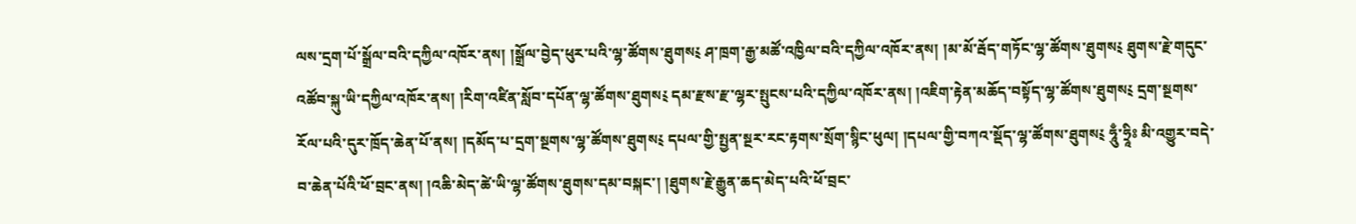ལས་དྲག་པོ་སྒྲོལ་བའི་དཀྱིལ་འཁོར་ནས། །སྒྲོལ་བྱེད་ཕུར་པའི་ལྷ་ཚོགས་ཐུགས༴ ཤ་ཁྲག་རྒྱ་མཚོ་འཁྱིལ་བའི་དཀྱིལ་འཁོར་ནས། །མ་མོ་རྦོད་གཏོང་ལྷ་ཚོགས་ཐུགས༴ ཐུགས་རྗེ་གདུང་འཚོབ་སྐུ་ཡི་དཀྱིལ་འཁོར་ནས། །རིག་འཛིན་སློབ་དཔོན་ལྷ་ཚོགས་ཐུགས༴ དམ་རྫས་རྫ་ལྷར་སྤུངས་པའི་དཀྱིལ་འཁོར་ནས། །འཇིག་རྟེན་མཆོད་བསྟོད་ལྷ་ཚོགས་ཐུགས༴ དྲག་སྔགས་རོལ་པའི་དུར་ཁྲོད་ཆེན་པོ་ནས། །དམོད་པ་དྲག་སྔགས་ལྷ་ཚོགས་ཐུགས༴ དཔལ་གྱི་སྤྱན་སྔར་རང་རྟགས་སྲོག་སྙིང་ཕུལ། །དཔལ་གྱི་བཀའ་སྡོད་ལྷ་ཚོགས་ཐུགས༴ ཧཱུྃ་ཧྲཱིཿ མི་འགྱུར་བདེ་བ་ཆེན་པོའི་ཕོ་བྲང་ནས། །འཆི་མེད་ཚེ་ཡི་ལྷ་ཚོགས་ཐུགས་དམ་བསྐང་། །ཐུགས་རྗེ་རྒྱུན་ཆད་མེད་པའི་ཕོ་བྲང་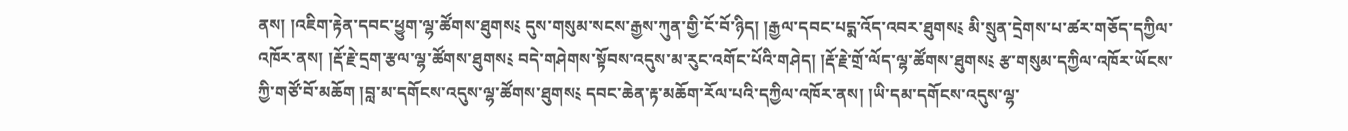ནས། །འཇིག་རྟེན་དབང་ཕྱུག་ལྷ་ཚོགས་ཐུགས༴ དུས་གསུམ་སངས་རྒྱས་ཀུན་གྱི་ངོ་བོ་ཉིད། །རྒྱལ་དབང་པདྨ་འོད་འབར་ཐུགས༴ མི་སྲུན་དྲེགས་པ་ཚར་གཅོད་དཀྱིལ་འཁོར་ནས། །རྡོ་རྗེ་དྲག་རྩལ་ལྷ་ཚོགས་ཐུགས༴ བདེ་གཤེགས་སྟོབས་འདུས་མ་རུང་འགོང་པོའི་གཤེད། །རྡོ་རྗེ་གྲོ་ལོད་ལྷ་ཚོགས་ཐུགས༴ རྩ་གསུམ་དཀྱིལ་འཁོར་ཡོངས་ཀྱི་གཙོ་བོ་མཆོག །བླ་མ་དགོངས་འདུས་ལྷ་ཚོགས་ཐུགས༴ དབང་ཆེན་རྟ་མཆོག་རོལ་པའི་དཀྱིལ་འཁོར་ནས། །ཡི་དམ་དགོངས་འདུས་ལྷ་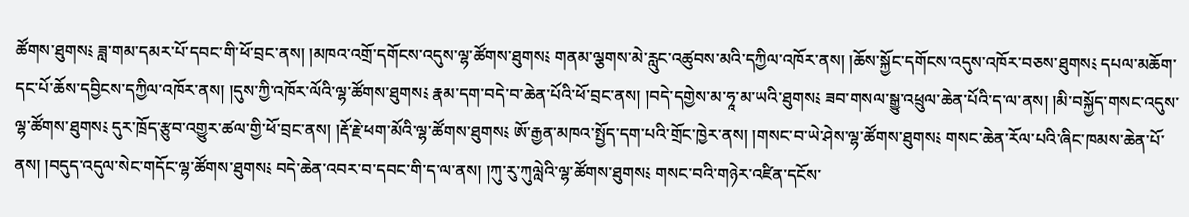ཚོགས་ཐུགས༴ ཟླ་གམ་དམར་པོ་དབང་གི་ཕོ་བྲང་ནས། །མཁའ་འགྲོ་དགོངས་འདུས་ལྷ་ཚོགས་ཐུགས༴ གནམ་ལྕགས་མེ་རླུང་འཚུབས་མའི་དཀྱིལ་འཁོར་ནས། །ཆོས་སྐྱོང་དགོངས་འདུས་འཁོར་བཅས་ཐུགས༴ དཔལ་མཆོག་དང་པོ་ཆོས་དབྱིངས་དཀྱིལ་འཁོར་ནས། །དུས་ཀྱི་འཁོར་ལོའི་ལྷ་ཚོགས་ཐུགས༴ རྣམ་དག་བདེ་བ་ཆེན་པོའི་ཕོ་བྲང་ནས། །བདེ་དགྱེས་མ་ཧཱ་མ་ཡའི་ཐུགས༴ ཟབ་གསལ་སྒྱུ་འཕྲུལ་ཆེན་པོའི་ད་ལ་ནས། །མི་བསྐྱོད་གསང་འདུས་ལྷ་ཚོགས་ཐུགས༴ དུར་ཁྲོད་རྩུབ་འགྱུར་ཚལ་གྱི་ཕོ་བྲང་ནས། །རྡོ་རྗེ་ཕག་མོའི་ལྷ་ཚོགས་ཐུགས༴ ཨོ་རྒྱན་མཁའ་སྤྱོད་དག་པའི་གྲོང་ཁྱེར་ནས། །གསང་བ་ཡེ་ཤེས་ལྷ་ཚོགས་ཐུགས༴ གསང་ཆེན་རོལ་པའི་ཞིང་ཁམས་ཆེན་པོ་ནས། །བདུད་འདུལ་སེང་གདོང་ལྷ་ཚོགས་ཐུགས༴ བདེ་ཆེན་འབར་བ་དབང་གི་ད་ལ་ནས། །ཀུ་རུ་ཀུལླེའི་ལྷ་ཚོགས་ཐུགས༴ གསང་བའི་གཉེར་འཛིན་དངོས་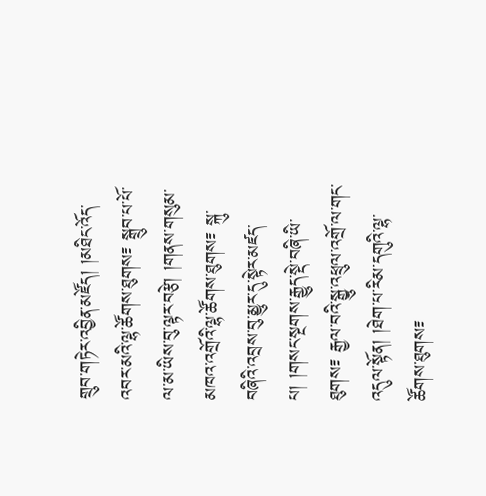གྲུབ་གཏེར་འབྱིན་མཛོད། །མཐིང་འོད་འབར་མའི་ལྷ་ཚོགས་ཐུགས༴ སྒྲུབ་པ་པོ་ལ་མ་ཡིས་བུ་ལྟར་བརྩེ། །གནས་གསུམ་མཁའ་འགྲོའི་ལྷ་ཚོགས་ཐུགས༴ སྐུ་བཞིའི་འབྲས་བུ་མྱུར་དུ་སྟེར་མཛད་པ། །གསང་སྔགས་རྒྱུད་སྡེ་བཞི་ཡི་ཐུགས༴ རྒྱལ་བའི་སྒྱུ་འཕྲུལ་འགྲོ་ལ་གང་འདུལ་སྟོན། །ཐེག་པ་རིམ་དགུའི་ལྷ་ཚོགས་ཐུགས༴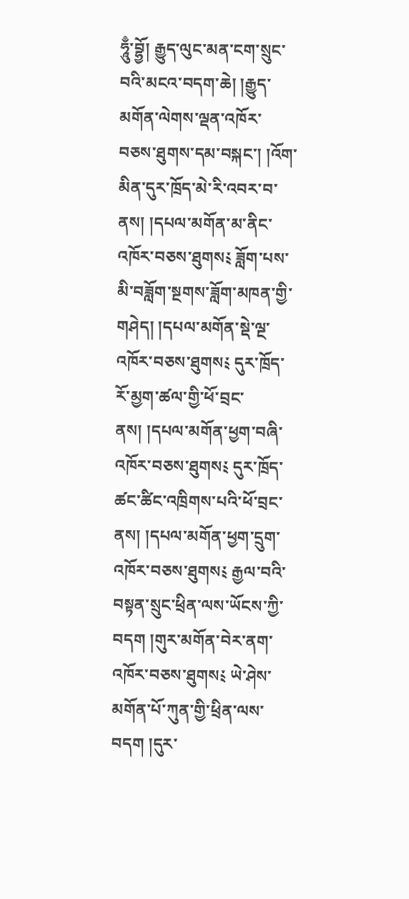ཧཱུྃ་བྷྱོ། རྒྱུད་ལུང་མན་ངག་སྲུང་བའི་མངའ་བདག་ཆེ། །རྒྱུད་མགོན་ལེགས་ལྡན་འཁོར་བཅས་ཐུགས་དམ་བསྐང་། །འོག་མིན་དུར་ཁྲོད་མེ་རི་འབར་བ་ནས། །དཔལ་མགོན་མ་ནིང་འཁོར་བཅས་ཐུགས༴ ཟློག་པས་མི་བཟློག་སྔགས་ཟློག་མཁན་གྱི་གཤེད། །དཔལ་མགོན་སྡེ་ལྔ་འཁོར་བཅས་ཐུགས༴ དུར་ཁྲོད་རོ་མྱག་ཚལ་གྱི་ཕོ་བྲང་ནས། །དཔལ་མགོན་ཕྱག་བཞི་འཁོར་བཅས་ཐུགས༴ དུར་ཁྲོད་ཚང་ཚིང་འཁྲིགས་པའི་ཕོ་བྲང་ནས། །དཔལ་མགོན་ཕྱག་དྲུག་འཁོར་བཅས་ཐུགས༴ རྒྱལ་བའི་བསྟན་སྲུང་ཕྲིན་ལས་ཡོངས་ཀྱི་བདག །གུར་མགོན་བེར་ནག་འཁོར་བཅས་ཐུགས༴ ཡེ་ཤེས་མགོན་པོ་ཀུན་གྱི་ཕྲིན་ལས་བདག །དུར་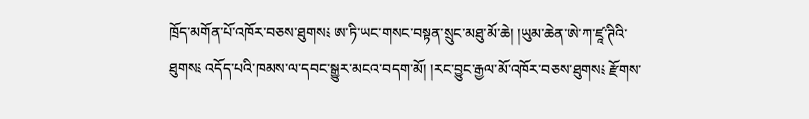ཁྲོད་མགོན་པོ་འཁོར་བཅས་ཐུགས༴ ཨ་ཏི་ཡང་གསང་བསྟན་སྲུང་མཐུ་མོ་ཆེ། །ཡུམ་ཆེན་ཨེ་ཀ་ཛཱ་ཊིའི་ཐུགས༴ འདོད་པའི་ཁམས་ལ་དབང་སྒྱུར་མངའ་བདག་མོ། །རང་བྱུང་རྒྱལ་མོ་འཁོར་བཅས་ཐུགས༴ རྫོགས་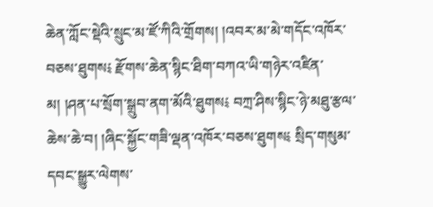ཆེན་ཀློང་སྡེའི་སྲུང་མ་ཛོ་ཀིའི་གྲོགས། །འབར་མ་མེ་གདོང་འཁོར་བཅས་ཐུགས༴ རྫོགས་ཆེན་སྙིང་ཐིག་བཀའ་ཡི་གཉེར་འཛིན་མ། །ཤན་པ་སྲོག་སྒྲུབ་ནག་མོའི་ཐུགས༴ བཀྲ་ཤིས་སྙིང་ཉེ་མཐུ་རྩལ་ཆེས་ཆེ་བ། །ཞིང་སྐྱོང་གཟི་ལྡན་འཁོར་བཅས་ཐུགས༴ སྲིད་གསུམ་དབང་སྒྱུར་ལེགས་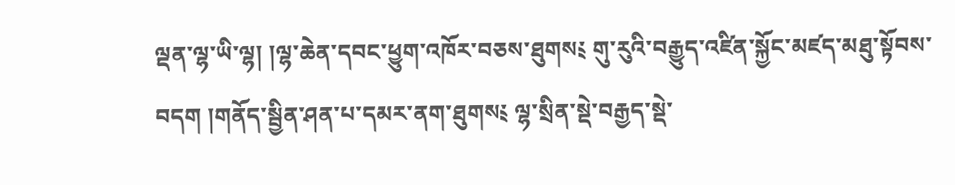ལྡན་ལྷ་ཡི་ལྷ། །ལྷ་ཆེན་དབང་ཕྱུག་འཁོར་བཅས་ཐུགས༴ གུ་རུའི་བརྒྱུད་འཛིན་སྐྱོང་མཛད་མཐུ་སྟོབས་བདག །གནོད་སྦྱིན་ཤན་པ་དམར་ནག་ཐུགས༴ ལྷ་སྲིན་སྡེ་བརྒྱད་སྡེ་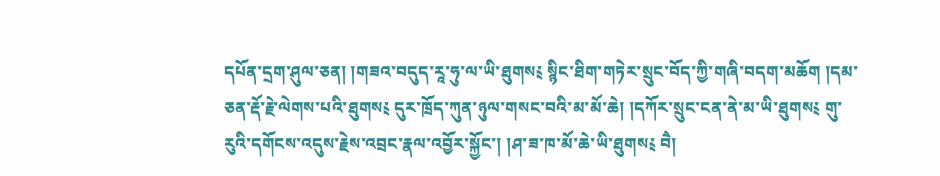དཔོན་དྲག་ཤུལ་ཅན། །གཟའ་བདུད་རཱ་ཧུ་ལ་ཡི་ཐུགས༴ སྙིང་ཐིག་གཏེར་སྲུང་བོད་ཀྱི་གཞི་བདག་མཆོག །དམ་ཅན་རྡོ་རྗེ་ལེགས་པའི་ཐུགས༴ དུར་ཁྲོད་ཀུན་ཉུལ་གསང་བའི་མ་མོ་ཆེ། །དཀོར་སྲུང་ངན་ནེ་མ་ཡི་ཐུགས༴ གུ་རུའི་དགོངས་འདུས་རྗེས་འབྲང་རྣལ་འབྱོར་སྐྱོང་། །ཤ་ཟ་ཁ་མོ་ཆེ་ཡི་ཐུགས༴ བཻ།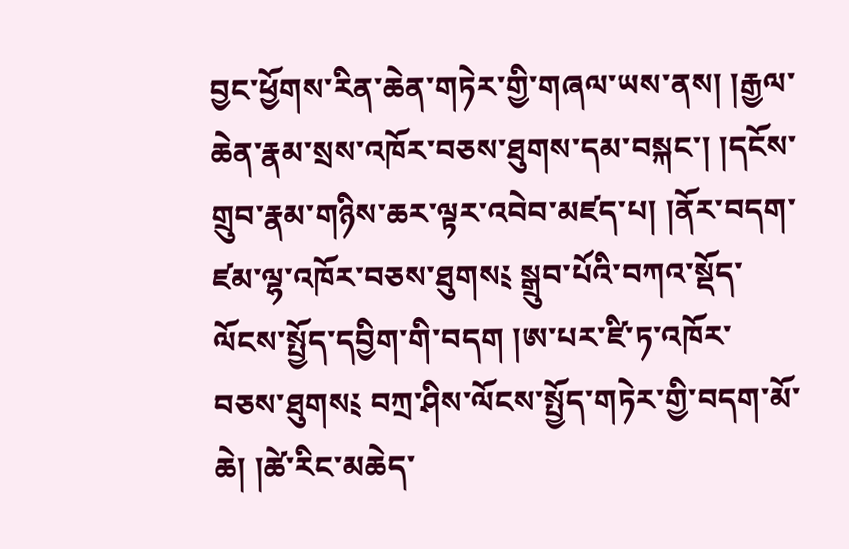བྱང་ཕྱོགས་རིན་ཆེན་གཏེར་གྱི་གཞལ་ཡས་ནས། །རྒྱལ་ཆེན་རྣམ་སྲས་འཁོར་བཅས་ཐུགས་དམ་བསྐང་། །དངོས་གྲུབ་རྣམ་གཉིས་ཆར་ལྟར་འབེབ་མཛད་པ། །ནོར་བདག་ཛམ་ལྷ་འཁོར་བཅས་ཐུགས༴ སྒྲུབ་པོའི་བཀའ་སྡོད་ལོངས་སྤྱོད་དབྱིག་གི་བདག །ཨ་པར་ཛི་ཏ་འཁོར་བཅས་ཐུགས༴ བཀྲ་ཤིས་ལོངས་སྤྱོད་གཏེར་གྱི་བདག་མོ་ཆེ། །ཚེ་རིང་མཆེད་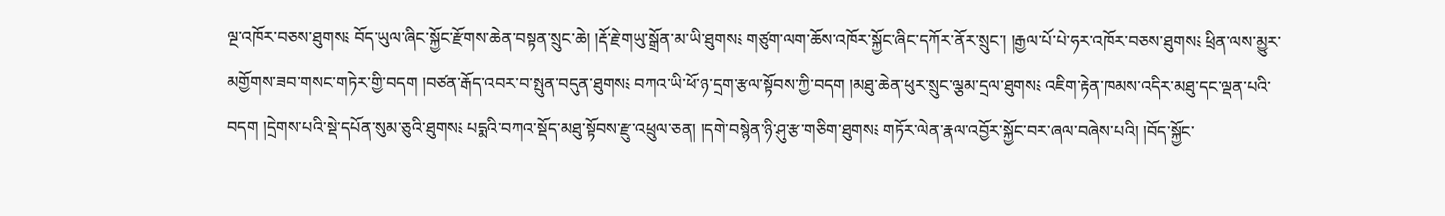ལྔ་འཁོར་བཅས་ཐུགས༴ བོད་ཡུལ་ཞིང་སྐྱོང་རྫོགས་ཆེན་བསྟན་སྲུང་ཆེ། །རྡོ་རྗེ་གཡུ་སྒྲོན་མ་ཡི་ཐུགས༴ གཙུག་ལག་ཆོས་འཁོར་སྐྱོང་ཞིང་དཀོར་ནོར་སྲུང་། །རྒྱལ་པོ་པེ་ཧར་འཁོར་བཅས་ཐུགས༴ ཕྲིན་ལས་མྱུར་མགྱོགས་ཟབ་གསང་གཏེར་གྱི་བདག །བཙན་རྒོད་འབར་བ་སྤུན་བདུན་ཐུགས༴ བཀའ་ཡི་ཕོ་ཉ་དྲག་རྩལ་སྟོབས་ཀྱི་བདག །མཐུ་ཆེན་ཕུར་སྲུང་ལྕམ་དྲལ་ཐུགས༴ འཇིག་རྟེན་ཁམས་འདིར་མཐུ་དང་ལྡན་པའི་བདག །དྲེགས་པའི་སྡེ་དཔོན་སུམ་ཅུའི་ཐུགས༴ པདྨའི་བཀའ་སྡོད་མཐུ་སྟོབས་རྫུ་འཕྲུལ་ཅན། །དགེ་བསྙེན་ཉི་ཤུ་རྩ་གཅིག་ཐུགས༴ གཏོར་ལེན་རྣལ་འབྱོར་སྐྱོང་བར་ཞལ་བཞེས་པའི། །བོད་སྐྱོང་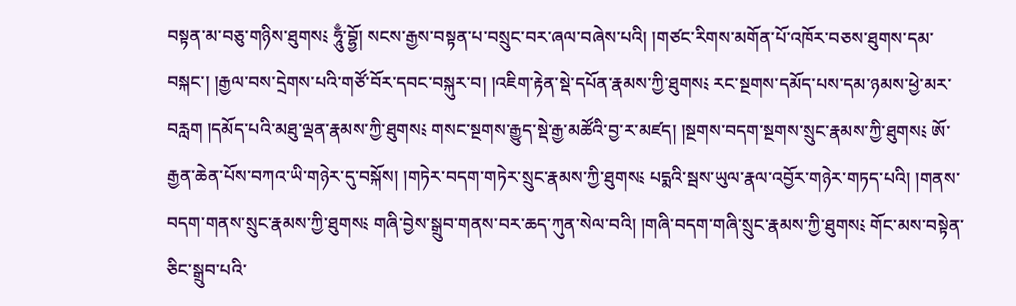བསྟན་མ་བཅུ་གཉིས་ཐུགས༴ ཧཱུྃ་བྷྱོ། སངས་རྒྱས་བསྟན་པ་བསྲུང་བར་ཞལ་བཞེས་པའི། །གཙང་རིགས་མགོན་པོ་འཁོར་བཅས་ཐུགས་དམ་བསྐང་། །རྒྱལ་བས་དྲེགས་པའི་གཙོ་བོར་དབང་བསྐུར་བ། །འཇིག་རྟེན་སྡེ་དཔོན་རྣམས་ཀྱི་ཐུགས༴ རང་སྔགས་དམོད་པས་དམ་ཉམས་ཕྱེ་མར་བརླག །དམོད་པའི་མཐུ་ལྡན་རྣམས་ཀྱི་ཐུགས༴ གསང་སྔགས་རྒྱུད་སྡེ་རྒྱ་མཚོའི་བྱ་ར་མཛད། །སྔགས་བདག་སྔགས་སྲུང་རྣམས་ཀྱི་ཐུགས༴ ཨོ་རྒྱན་ཆེན་པོས་བཀའ་ཡི་གཉེར་དུ་བསྐོས། །གཏེར་བདག་གཏེར་སྲུང་རྣམས་ཀྱི་ཐུགས༴ པདྨའི་སྦས་ཡུལ་རྣལ་འབྱོར་གཉེར་གཏད་པའི། །གནས་བདག་གནས་སྲུང་རྣམས་ཀྱི་ཐུགས༴ གཞི་བྱེས་སྒྲུབ་གནས་བར་ཆད་ཀུན་སེལ་བའི། །གཞི་བདག་གཞི་སྲུང་རྣམས་ཀྱི་ཐུགས༴ གོང་མས་བསྟེན་ཅིང་སྒྲུབ་པའི་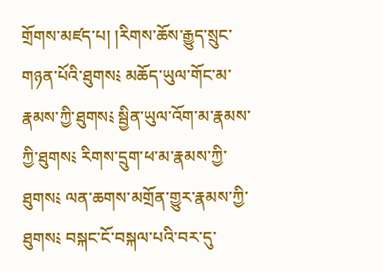གྲོགས་མཛད་པ། །རིགས་ཆོས་རྒྱུད་སྲུང་གཉན་པོའི་ཐུགས༴ མཆོད་ཡུལ་གོང་མ་རྣམས་ཀྱི་ཐུགས༴ སྦྱིན་ཡུལ་འོག་མ་རྣམས་ཀྱི་ཐུགས༴ རིགས་དྲུག་ཕ་མ་རྣམས་ཀྱི་ཐུགས༴ ལན་ཆགས་མགྲོན་གྱུར་རྣམས་ཀྱི་ཐུགས༴ བསྐང་ངོ་བསྐལ་པའི་བར་དུ་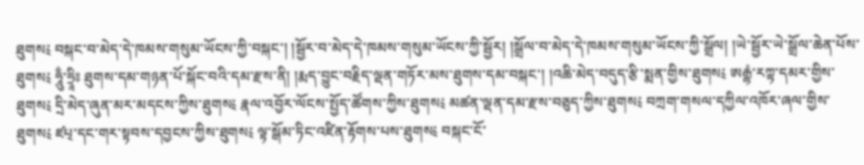ཐུགས༴ བསྐང་བ་མེད་དེ་ཁམས་གསུམ་ཡོངས་ཀྱི་བསྐང་། །སྦྱོར་བ་མེད་དེ་ཁམས་གསུམ་ཡོངས་ཀྱི་སྦྱོར། །སྒྲོལ་བ་མེད་དེ་ཁམས་གསུམ་ཡོངས་ཀྱི་སྒྲོལ། །ཡེ་སྦྱོར་ཡེ་སྒྲོལ་ཆེན་པོས་ཐུགས༴ ཧཱུྃ་ཧྲཱིཿ ཐུགས་དམ་གཉན་པོ་སྐོང་བའི་དམ་རྫས་ནི། །རྨད་བྱུང་བརྗིད་ལྡན་གཏོར་མས་ཐུགས་དམ་བསྐང་། །འཆི་མེད་བདུད་རྩི་སྨན་གྱིས་ཐུགས༴ ཨརྒྷཾ་རཀྟ་དམར་གྱིས་ཐུགས༴ དྲི་མེད་ཞུན་མར་མདངས་ཀྱིས་ཐུགས༴ རྣལ་འབྱོར་ལོངས་སྤྱོད་ཚོགས་ཀྱིས་ཐུགས༴ མཚན་ལྡན་དམ་རྫས་བཅུད་ཀྱིས་ཐུགས༴ བཀྲག་གསལ་དཀྱིལ་འཁོར་ཞལ་གྱིས་ཐུགས༴ ཛཔ྄་དང་གར་སྟབས་དབྱངས་ཀྱིས་ཐུགས༴ ལྟ་སྒོམ་ཏིང་འཛིན་རྟོགས་པས་ཐུགས༴ བསྐང་ངོ་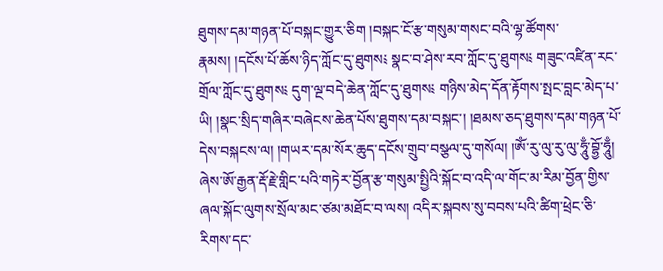ཐུགས་དམ་གཉན་པོ་བསྐང་གྱུར་ཅིག །བསྐང་ངོ་རྩ་གསུམ་གསང་བའི་ལྷ་ཚོགས་རྣམས། །དངོས་པོ་ཆོས་ཉིད་ཀློང་དུ་ཐུགས༴ སྣང་བ་ཤེས་རབ་ཀློང་དུ་ཐུགས༴ གཟུང་འཛིན་རང་གྲོལ་ཀློང་དུ་ཐུགས༴ དུག་ལྔ་བདེ་ཆེན་ཀློང་དུ་ཐུགས༴ གཉིས་མེད་དོན་རྟོགས་སྤང་བླང་མེད་པ་ཡི། །སྣང་སྲིད་གཞིར་བཞེངས་ཆེན་པོས་ཐུགས་དམ་བསྐང་། །ཐམས་ཅད་ཐུགས་དམ་གཉན་པོ་དེས་བསྐངས་ལ། །གཡར་དམ་སོར་ཆུད་དངོས་གྲུབ་བསྩལ་དུ་གསོལ། །ཨོཾ་རུ་ལུ་རུ་ལུ་ཧཱུྃ་བྷྱོ་ཧཱུྃ། ཞེས་ཨོ་རྒྱན་རྡོ་རྗེ་གླིང་པའི་གཏེར་བྱོན་རྩ་གསུམ་སྤྱིའི་སྐོང་བ་འདི་ལ་གོང་མ་རིམ་བྱོན་གྱིས་ཞལ་སྐོང་ལུགས་སྲོལ་མང་ཙམ་མཐོང་བ་ལས། འདིར་སྐབས་སུ་བབས་པའི་ཚིག་ཕྲེང་ཅི་རིགས་དང་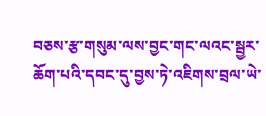བཅས་རྩ་གསུམ་ལས་བྱང་གང་ལའང་སྦྱར་ཆོག་པའི་དབང་དུ་བྱས་ཏེ་འཇིགས་བྲལ་ཡེ་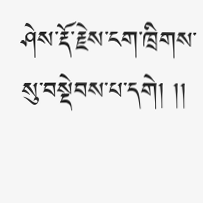ཤེས་རྡོ་རྗེས་ངག་ཁྲིགས་སུ་བསྡེབས་པ་དགེ། །།